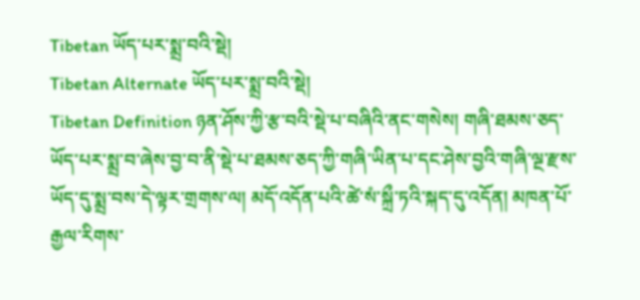Tibetan ཡོད་པར་སྨྲ་བའི་སྡེ།
Tibetan Alternate ཡོད་པར་སྨྲ་བའི་སྡེ།
Tibetan Definition ཉན་ཤོས་ཀྱི་རྩ་བའི་སྡེ་པ་བཞིའི་ནང་གསེས། གཞི་ཐམས་ཅད་ཡོད་པར་སྨྲ་བ་ཞེས་བྱ་བ་ནི་སྡེ་པ་ཐམས་ཅད་ཀྱི་གཞི་ཡིན་པ་དང་ཤེས་བྱའི་གཞི་ལྔ་རྫས་ཡོད་དུ་སྨྲ་བས་དེ་ལྟར་གྲགས་ལ། མདོ་འདོན་པའི་ཚེ་སཾ་སྐྲྀ་ཏའི་སྐད་དུ་འདོན། མཁན་པོ་རྒྱལ་རིགས་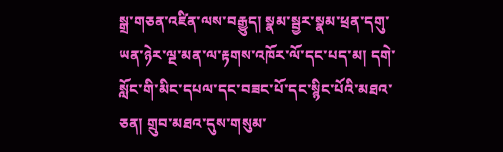སྒྲ་གཅན་འཛིན་ལས་བརྒྱུད། སྣམ་སྦྱར་སྣམ་ཕྲན་དགུ་ཡན་ཉེར་ལྔ་མན་ལ་རྟགས་འཁོར་ལོ་དང་པད་མ། དགེ་སློང་གི་མིང་དཔལ་དང་བཟང་པོ་དང་སྙིང་པོའི་མཐའ་ཅན། གྲུབ་མཐའ་དུས་གསུམ་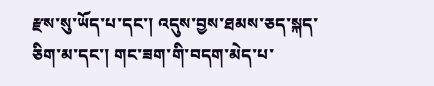རྫས་སུ་ཡོད་པ་དང་། འདུས་བྱས་ཐམས་ཅད་སྐད་ཅིག་མ་དང་། གང་ཟག་གི་བདག་མེད་པ་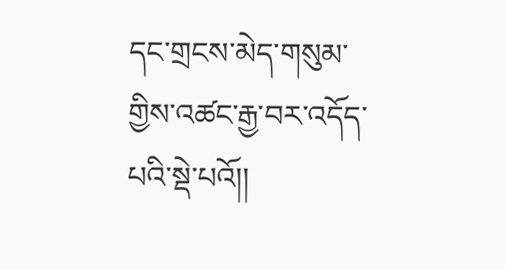དང་གྲངས་མེད་གསུམ་གྱིས་འཚང་རྒྱ་བར་འདོད་པའི་སྡེ་པའོ།།